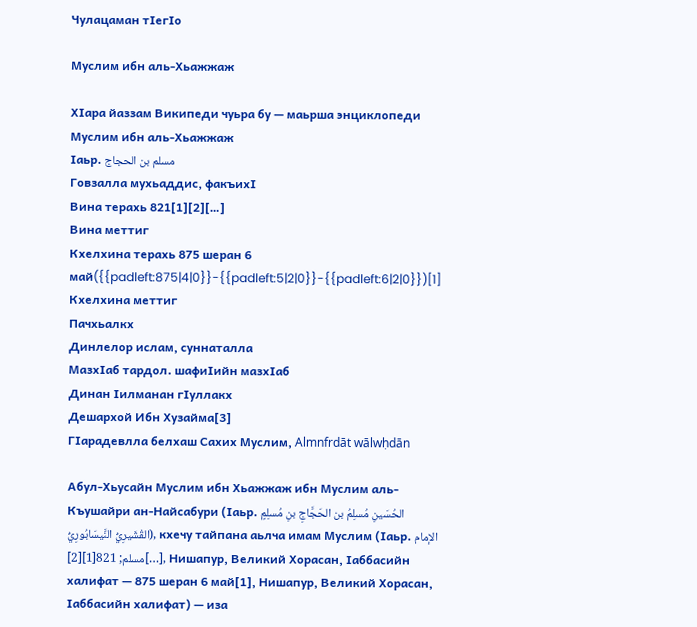Чулацаман тӀегӀо

Муслим ибн аль-Хьажжаж

ХӀара йаззам Википеди чуьра бу — маьрша энциклопеди
Муслим ибн аль-Хьажжаж
Ӏаьр. مسلم بن الحجاج
Говзалла мухьаддис, факъихӀ
Вина терахь 821[1][2][…]
Вина меттиг
Кхелхина терахь 875 шеран 6 май({{padleft:875|4|0}}-{{padleft:5|2|0}}-{{padleft:6|2|0}})[1]
Кхелхина меттиг
Пачхьалкх
Динлелор ислам, суннаталла
МазхӀаб тардол. шафиӀийн мазхӀаб
Динан Ӏилманан гӀуллакх
Дешархой Ибн Хузайма[3]
ГӀарадевлла белхаш Сахих Муслим, Almnfrdāt wālwḥdān

Абул-Хьусайн Муслим ибн Хьажжаж ибн Муслим аль-Къушайри ан-Найсабури (Ӏаьр. الحُسَينِ مُسلِمُ بن الحَجَّاجِ بنِ مُسلِمٍ القُشَيرِيُّ النَّيسَابُورِيُّ), кхечу тайпана аьлча имам Муслим (Ӏаьр. الإمام مسلم; 821[1][2][…], Нишапур, Великий Хорасан, Ӏаббасийн халифат — 875 шеран 6 май[1], Нишапур, Великий Хорасан, Ӏаббасийн халифат) — иза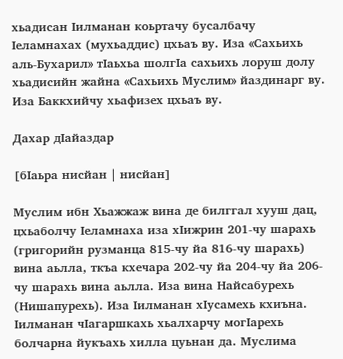хьадисан Ӏилманан коьртачу бусалбачу Ӏеламнахах (мухьаддис) цхьаъ ву. Иза «Сахьихь аль-Бухарил» тӀаьхьа шолгӀа сахьихь лоруш долу хьадисийн жайна «Сахьихь Муслим» йаздинарг ву. Иза Баккхийчу хьафизех цхьаъ ву.

Дахар дӀайаздар

[бӀаьра нисйан | нисйан]

Муслим ибн Хьажжаж вина де билггал хууш дац, цхьаболчу Ӏеламнаха иза хӀижрин 201-чу шарахь (григорийн рузманца 815-чу йа 816-чу шарахь) вина аьлла, ткъа кхечара 202-чу йа 204-чу йа 206-чу шарахь вина аьлла. Иза вина Найсабурехь (Нишапурехь). Иза Ӏилманан хӀусамехь кхиъна. Ӏилманан чӀагаршкахь хьалхарчу могӀарехь болчарна йукъахь хилла цуьнан да. Муслима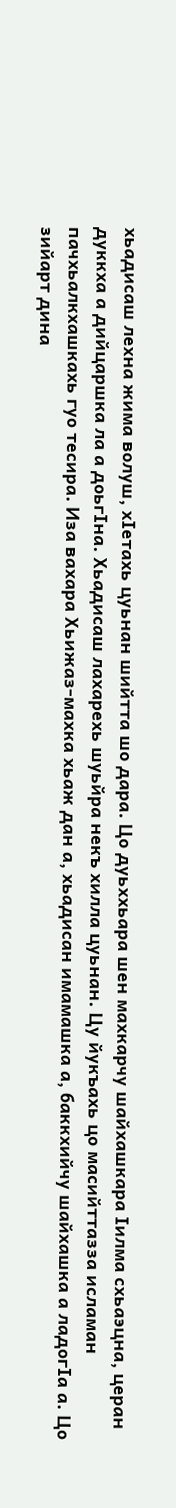хьадисаш лехна жима волуш, хӀетахь цуьнан шийтта шо дара. Цо дуьххьара шен махкарчу шайхашкара Ӏилма схьаэцна, церан дуккха а дийцаршка ла а доьгӀна. Хьадисаш лахарехь шуьйра некъ хилла цуьнан. Цу йукъахь цо масийттазза исламан пачхьалкхашкахь гуо тесира. Иза вахара Хьижаз-махка хьаж дан а, хьадисан имамашка а, баккхийчу шайхашка а ладогӀа а. Цо зийарт дина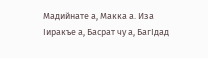Мадийнате а, Макка а. Иза Ӏиракъе а, Басрат чу а, БагӀдад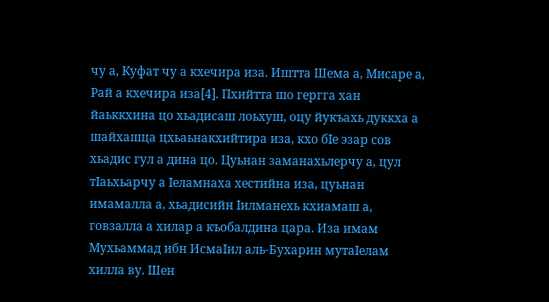чу а, Куфат чу а кхечира иза. Иштта Шема а, Мисаре а, Рай а кхечира иза[4]. Пхийтта шо гергга хан йаьккхина цо хьадисаш лоьхуш, оцу йукъахь дуккха а шайхашца цхьаьнакхийтира иза, кхо бӀе эзар сов хьадис гул а дина цо. Цуьнан заманахьлерчу а, цул тӀаьхьарчу а Ӏеламнаха хестийна иза, цуьнан имамалла а, хьадисийн Ӏилманехь кхиамаш а, говзалла а хилар а къобалдина цара. Иза имам Мухьаммад ибн ИсмаӀил аль-Бухарин мутаӀелам хилла ву. Шен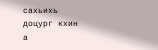сахьихь доцург кхин а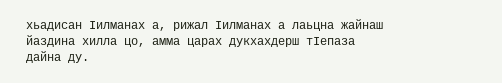хьадисан Ӏилманах а, рижал Ӏилманах а лаьцна жайнаш йаздина хилла цо, амма царах дукхахдерш тӀепаза дайна ду.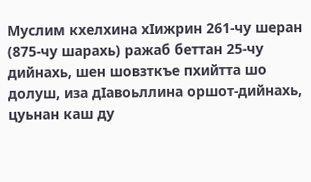Муслим кхелхина хӀижрин 261-чу шеран (875-чу шарахь) ражаб беттан 25-чу дийнахь, шен шовзткъе пхийтта шо долуш, иза дӀавоьллина оршот-дийнахь, цуьнан каш ду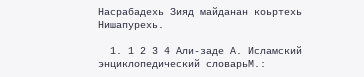Насрабадехь Зияд майданан коьртехь Нишапурехь.

  1. 1 2 3 4 Али-заде А. Исламский энциклопедический словарьМ.: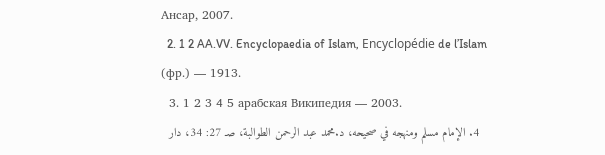Ансар, 2007.
  2. 1 2 AA.VV. Encyclopaedia of Islam, Encyclopédie de l’Islam (фр.) — 1913.
  3. 1 2 3 4 5 арабская Википедия — 2003.
  4. الإمام مسلم ومنهجه في صحيحه، د.محمد عبد الرحمن الطوالبة، صـ 27: 34، دار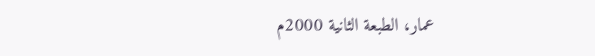عمار، الطبعة الثانية 2000م